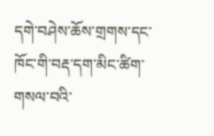དགེ་བཤེས་ཆོས་གྲགས་དང་ཁོང་གི་བརྡ་དག་མིང་ཚིག་གསལ་བའི་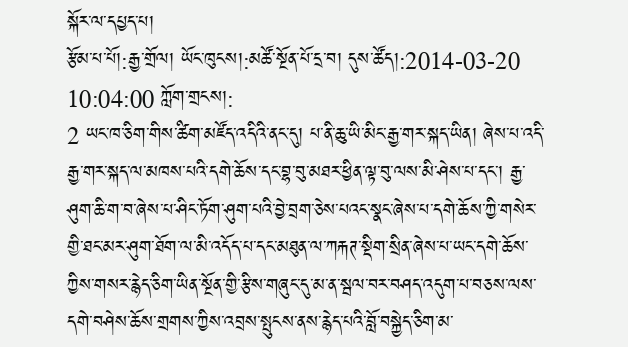སྐོར་ལ་དཔྱད་པ།
རྩོམ་པ་པོ།:རྒྱ་གྲོལ། ཡོང་ཁུངས།:མཚོ་སྔོན་པོ་དྲ་བ། དུས་ཚོད།:2014-03-20 10:04:00 ཀློག་གྲངས།:
2 ཡང་ཁ་ཅིག་གིས་ཚིག་མཛོད་འདིའི་ནང་དུ། པ་ནི་ཆུ་ཡི་མིང་རྒྱ་གར་སྐད་ཡིན། ཞེས་པ་འདི་རྒྱ་གར་སྐད་ལ་མཁས་པའི་དགེ་ཆོས་དང་བྷ་བུ་མཐར་ཕྱིན་ལྟ་བུ་ལས་མི་ཤེས་པ་དང་། རྒྱ་ཤུག་ཆི་ག་བ་ཞེས་པ་ཤིང་ཏོག་ཤུག་པའི་བྱེ་བྲག་ཅེས་པའང་སྣང་ཞེས་པ་དགེ་ཆོས་ཀྱི་གསེར་གྱི་ཐང་མར་ཤུག་ཐོག་ལ་མི་འདོད་པ་དང་མཐུན་ལ་ཀརྐཊ་སྡིག་སྲིན་ཞེས་པ་ཡང་དགེ་ཆོས་ཀྱིས་གསར་རྙེད་ཅིག་ཡིན་སྔོན་གྱི་རྩིས་གཞུང་དུ་མ་ན་སྦལ་བར་བཤད་འདུག་པ་བཅས་ལས་དགེ་བཤེས་ཆོས་གྲགས་ཀྱིས་འབྲས་སྤུངས་ནས་རྙེད་པའི་བློ་བསྐྱེད་ཅིག་མ་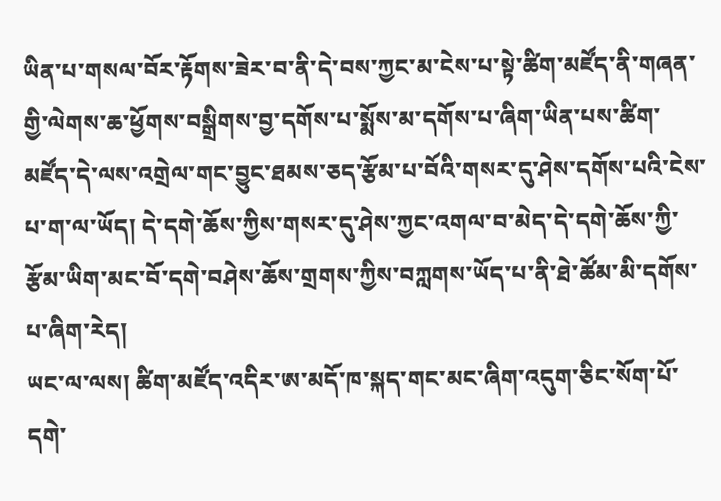ཡིན་པ་གསལ་བོར་རྟོགས་ཟེར་བ་ནི་དེ་བས་ཀྱང་མ་ངེས་པ་སྟེ་ཚིག་མཛོད་ནི་གཞན་གྱི་ལེགས་ཆ་ཕྱོགས་བསྒྲིགས་བྱ་དགོས་པ་སྨོས་མ་དགོས་པ་ཞིག་ཡིན་པས་ཚིག་མཛོད་དེ་ལས་འགྲེལ་གང་བྱུང་ཐམས་ཅད་རྩོམ་པ་བོའི་གསར་དུ་ཤེས་དགོས་པའི་ངེས་པ་ག་ལ་ཡོད། དེ་དགེ་ཆོས་ཀྱིས་གསར་དུ་ཤེས་ཀྱང་འགལ་བ་མེད་དེ་དགེ་ཆོས་ཀྱི་རྩོམ་ཡིག་མང་བོ་དགེ་བཤེས་ཆོས་གྲགས་ཀྱིས་བཀླགས་ཡོད་པ་ནི་ཐེ་ཚོམ་མི་དགོས་པ་ཞིག་རེད།
ཡང་ལ་ལས། ཚིག་མཛོད་འདིར་ཨ་མདོ་ཁ་སྐད་གང་མང་ཞིག་འདུག་ཅིང་སོག་པོ་དགེ་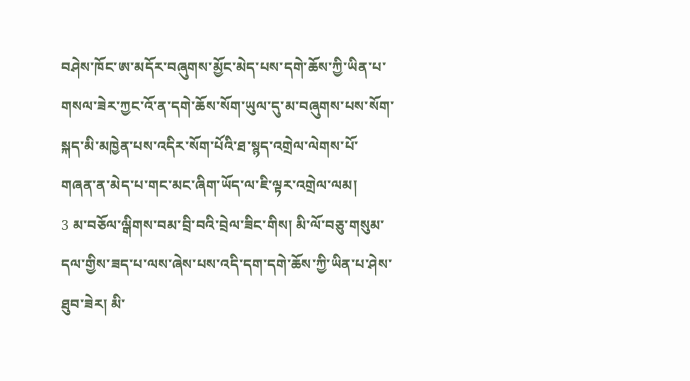བཤེས་ཁོང་ཨ་མདོར་བཞུགས་མྱོང་མེད་པས་དགེ་ཆོས་ཀྱི་ཡིན་པ་གསལ་ཟེར་ཀྱང་འོ་ན་དགེ་ཆོས་སོག་ཡུལ་དུ་མ་བཞུགས་པས་སོག་སྐད་མི་མཁྱེན་པས་འདིར་སོག་པོའི་ཐ་སྙད་འགྲེལ་ལེགས་པོ་གཞན་ན་མེད་པ་གང་མང་ཞིག་ཡོད་ལ་ཇི་ལྟར་འགྲེལ་ལམ།
3 མ་བཅོལ་ལྒིགས་བམ་བྲི་བའི་བྲེལ་ཟིང་གིས། མི་ལོ་བཅུ་གསུམ་དལ་གྱིས་ཟད་པ་ལས་ཞེས་པས་འདི་དག་དགེ་ཆོས་ཀྱི་ཡིན་པ་ཤེས་ཐུབ་ཟེར། མི་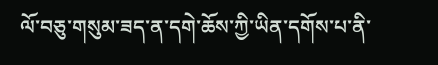ལོ་བཅུ་གསུམ་ཟད་ན་དགེ་ཆོས་ཀྱི་ཡིན་དགོས་པ་ནི་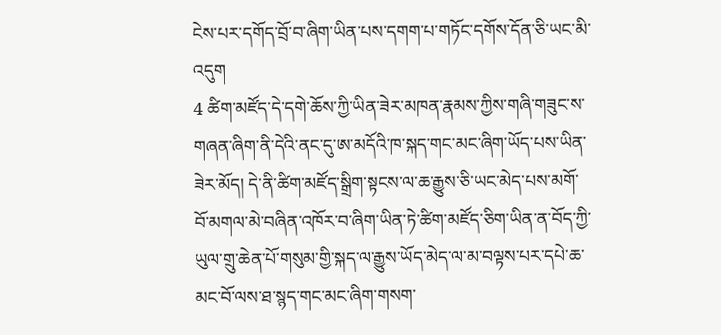ངེས་པར་དགོད་བྲོ་བ་ཞིག་ཡིན་པས་དགག་པ་གཏོང་དགོས་དོན་ཅི་ཡང་མི་འདུག
4 ཚིག་མཛོད་དེ་དགེ་ཆོས་ཀྱི་ཡིན་ཟེར་མཁན་རྣམས་ཀྱིས་གཞི་གཟུང་ས་གཞན་ཞིག་ནི་དེའི་ནང་དུ་ཨ་མདོའི་ཁ་སྐད་གང་མང་ཞིག་ཡོད་པས་ཡིན་ཟེར་མོད། དེ་ནི་ཚིག་མཛོད་སྒྲིག་སྟངས་ལ་ཆ་རྒྱུས་ཅི་ཡང་མེད་པས་མགོ་བོ་མགལ་མེ་བཞིན་འཁོར་བ་ཞིག་ཡིན་ཏེ་ཚིག་མཛོད་ཅིག་ཡིན་ན་བོད་ཀྱི་ཡུལ་གྲུ་ཆེན་པོ་གསུམ་གྱི་སྐད་ལ་རྒྱུས་ཡོད་མེད་ལ་མ་བལྟས་པར་དཔེ་ཆ་མང་བོ་ལས་ཐ་སྙད་གང་མང་ཞིག་གསག་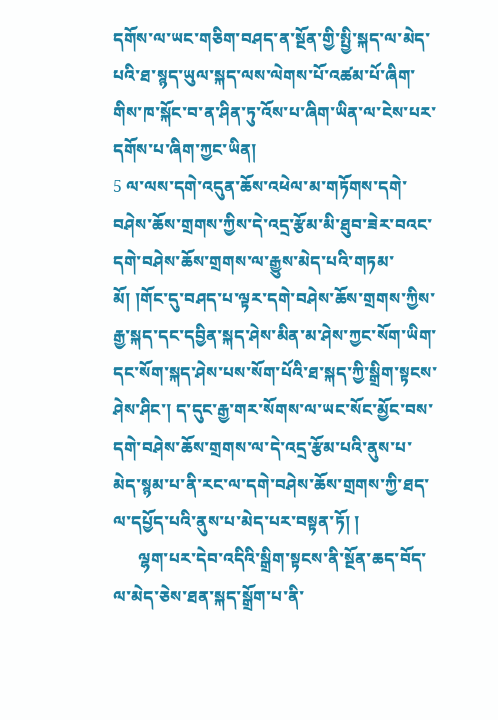དགོས་ལ་ཡང་གཅིག་བཤད་ན་སྔོན་གྱི་སྤྱི་སྐད་ལ་མེད་པའི་ཐ་སྙད་ཡུལ་སྐད་ལས་ལེགས་པོ་འཚམ་པོ་ཞིག་གིས་ཁ་སྐོང་བ་ན་ཤིན་ཏུ་འོས་པ་ཞིག་ཡིན་ལ་ངེས་པར་དགོས་པ་ཞིག་ཀྱང་ཡིན།
5 ལ་ལས་དགེ་འདུན་ཆོས་འཕེལ་མ་གཏོགས་དགེ་བཤེས་ཆོས་གྲགས་ཀྱིས་དེ་འདྲ་རྩོམ་མི་ཐུབ་ཟེར་བའང་དགེ་བཤེས་ཆོས་གྲགས་ལ་རྒྱུས་མེད་པའི་གཏམ་མོ། །གོང་དུ་བཤད་པ་ལྟར་དགེ་བཤེས་ཆོས་གྲགས་ཀྱིས་རྒྱ་སྐད་དང་དབྱིན་སྐད་ཤེས་མིན་མ་ཤེས་ཀྱང་སོག་ཡིག་དང་སོག་སྐད་ཤེས་པས་སོག་པོའི་ཐ་སྐད་ཀྱི་སྒྲིག་སྟངས་ཤེས་ཤིང་། ད་དུང་རྒྱ་གར་སོགས་ལ་ཡང་སོང་མྱོང་བས་དགེ་བཤེས་ཆོས་གྲགས་ལ་དེ་འདྲ་རྩོམ་པའི་ནུས་པ་མེད་སྙམ་པ་ནི་རང་ལ་དགེ་བཤེས་ཆོས་གྲགས་ཀྱི་ཐད་ལ་དཔྱོད་པའི་ནུས་པ་མེད་པར་བསྟན་ཏོ། །
      ལྷག་པར་དེབ་འདིའི་སྒྲིག་སྟངས་ནི་སྔོན་ཆད་བོད་ལ་མེད་ཅེས་ཐན་སྐད་སྒྲོག་པ་ནི་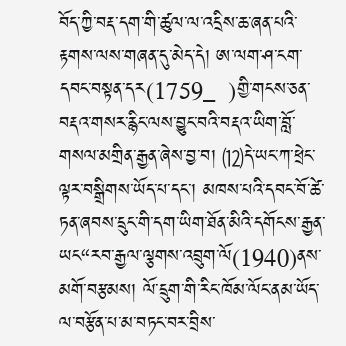བོད་ཀྱི་བརྡ་དག་གི་ཚུལ་ལ་འདྲིས་ཆ་ཞན་པའི་རྟགས་ལས་གཞན་དུ་མེད་དེ། ཨ་ལག་ཤ་ངག་དབང་བསྟན་དར(1759_  )གྱི་གངས་ཅན་བརྡའ་གསར་རྙིང་ལས་བྱུང་བའི་བརྡའ་ཡིག་བློ་གསལ་མགྲིན་རྒྱན་ཞེས་བྱ་བ། ⑿དེ་ཡང་ཀ་ཕྲེང་ལྟར་བསྒྲིགས་ཡོད་པ་དང་། མཁས་པའི་དབང་བོ་ཚེ་ཏན་ཞབས་དྲུང་གི་དག་ཡིག་ཐོན་མིའི་དགོངས་རྒྱན་ཡང“རབ་རྒྱལ་ལྕགས་འབྲུག་ལོ(1940)ནས་མགོ་བརྩམས། ལོ་དྲུག་གི་རིང་ཁོམ་ལོང་ནམ་ཡོད་ལ་བརྩོན་པ་མ་བཏང་བར་བྲིས་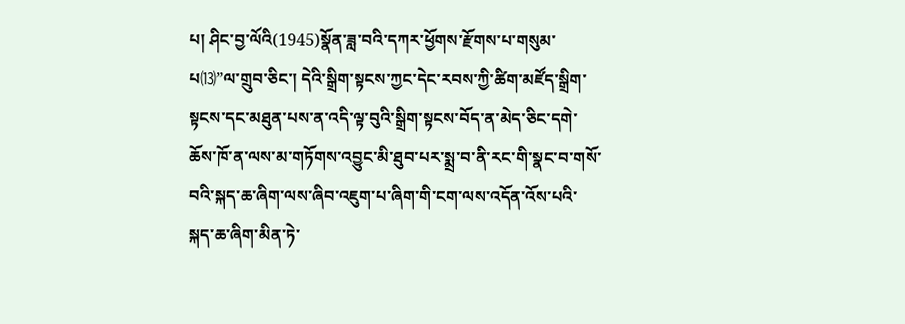པ། ཤིང་བྱ་ལོའི(1945)སྣོན་ཟླ་བའི་དཀར་ཕྱོགས་རྫོགས་པ་གསུམ་པ⒀”ལ་གྲུབ་ཅིང་། དེའི་སྒྲིག་སྟངས་ཀྱང་དེང་རབས་ཀྱི་ཚིག་མཛོད་སྒྲིག་སྟངས་དང་མཐུན་པས་ན་འདི་ལྟ་བུའི་སྒྲིག་སྟངས་བོད་ན་མེད་ཅིང་དགེ་ཆོས་ཁོ་ན་ལས་མ་གཏོགས་འབྱུང་མི་ཐུབ་པར་སྨྲ་བ་ནི་རང་གི་སྣང་བ་གསོ་བའི་སྐད་ཆ་ཞིག་ལས་ཞིབ་འཇུག་པ་ཞིག་གི་ངག་ལས་འདོན་འོས་པའི་སྐད་ཆ་ཞིག་མིན་ཏེ་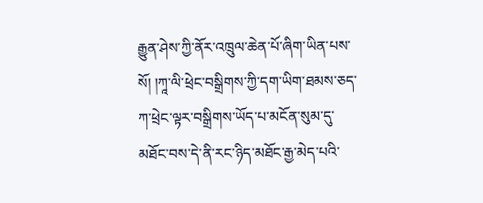རྒྱུན་ཤེས་ཀྱི་ནོར་འཁྲུལ་ཆེན་པོ་ཞིག་ཡིན་པས་སོ། །ཀཱ་ལི་ཕྲེང་བསྒྲིགས་ཀྱི་དག་ཡིག་ཐམས་ཅད་ཀ་ཕྲེང་ལྟར་བསྒྲིགས་ཡོད་པ་མངོན་སུམ་དུ་མཐོང་བས་དེ་ནི་རང་ཉིད་མཐོང་རྒྱ་མེད་པའི་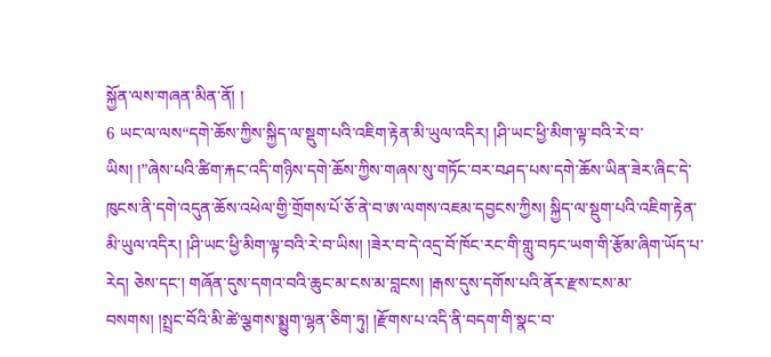སྐྱོན་ལས་གཞན་མིན་ནོ། །
6 ཡང་ལ་ལས“དགེ་ཆོས་ཀྱིས་སྐྱིད་ལ་སྡུག་པའི་འཇིག་རྟེན་མི་ཡུལ་འདིར། །ཤི་ཡང་ཕྱི་མིག་ལྟ་བའི་རེ་བ་ཡིས། །”ཞེས་པའི་ཚིག་རྐང་འདི་གཉིས་དགེ་ཆོས་ཀྱིས་གཞས་སུ་གཏོང་བར་བཤད་པས་དགེ་ཆོས་ཡིན་ཟེར་ཞིང་དེ་ཁུངས་ནི་དགེ་འདུན་ཆོས་འཕེལ་གྱི་གྲོགས་པོ་ཅོ་ནེ་བ་ཨ་ལགས་འཇམ་དབྱངས་ཀྱིས། སྐྱིད་ལ་སྡུག་པའི་འཇིག་རྟེན་མི་ཡུལ་འདིར། །ཤི་ཡང་ཕྱི་མིག་ལྟ་བའི་རེ་བ་ཡིས། །ཟེར་བ་དེ་འདྲ་བོ་ཁོང་རང་གི་གླུ་བཏང་ཡག་གི་རྩོམ་ཞིག་ཡོད་པ་རེད། ཅེས་དང་། གཞོན་དུས་དགའ་བའི་ཆུང་མ་ངས་མ་བླངས། །རྒས་དུས་དགོས་པའི་ནོར་རྫས་ངས་མ་བསགས། །སྤྲང་བོའི་མི་ཚེ་ལྕགས་སྨྱུག་ལྷན་ཅིག་ཏུ། །རྫོགས་པ་འདི་ནི་བདག་གི་སྣང་བ་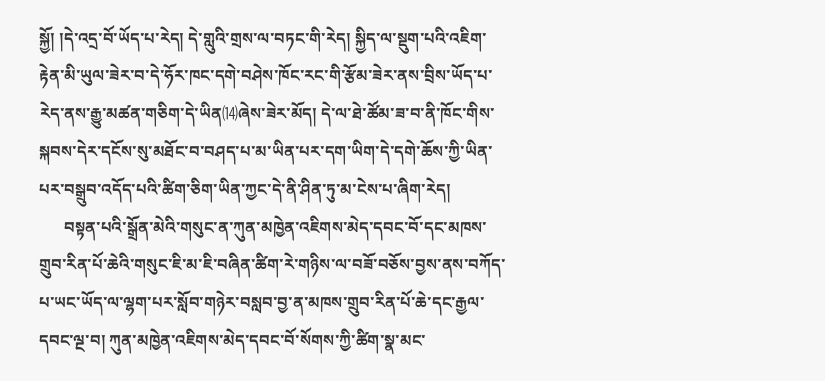སྐྱོ། །དེ་འདྲ་བོ་ཡོད་པ་རེད། དེ་གླུའི་གྲས་ལ་བཏང་གི་རེད། སྐྱིད་ལ་སྡུག་པའི་འཇིག་རྟེན་མི་ཡུལ་ཟེར་བ་དེ་ཧོར་ཁང་དགེ་བཤེས་ཁོང་རང་གི་རྩོམ་ཟེར་ནས་བྲིས་ཡོད་པ་རེད་ནས་རྒྱུ་མཚན་གཅིག་དེ་ཡིན⒁ཞེས་ཟེར་མོད། དེ་ལ་ཐེ་ཚོམ་ཟ་བ་ནི་ཁོང་གིས་སྐབས་དེར་དངོས་སུ་མཐོང་བ་བཤད་པ་མ་ཡིན་པར་དག་ཡིག་དེ་དགེ་ཆོས་ཀྱི་ཡིན་པར་བསྒྲུབ་འདོད་པའི་ཚིག་ཅིག་ཡིན་ཀྱང་དེ་ནི་ཤིན་ཏུ་མ་ངེས་པ་ཞིག་རེད།
      བསྟན་པའི་སྒྲོན་མེའི་གསུང་ན་ཀུན་མཁྱེན་འཇིགས་མེད་དབང་བོ་དང་མཁས་གྲུབ་རིན་པོ་ཆེའི་གསུང་ཇི་མ་ཇི་བཞིན་ཚིག་རེ་གཉིས་ལ་བཟོ་བཅོས་བྱས་ནས་བཀོད་པ་ཡང་ཡོད་ལ་ལྷག་པར་སློབ་གཉེར་བསླབ་བྱ་ན་མཁས་གྲུབ་རིན་པོ་ཆེ་དང་རྒྱལ་དབང་ལྔ་བ། ཀུན་མཁྱེན་འཇིགས་མེད་དབང་བོ་སོགས་ཀྱི་ཚིག་སྣ་མང་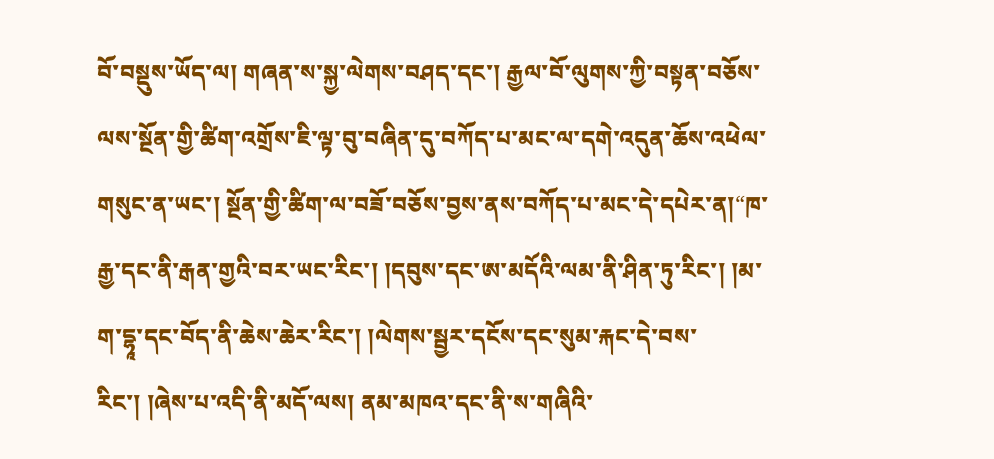བོ་བསྡུས་ཡོད་ལ། གཞན་ས་སྐྱ་ལེགས་བཤད་དང་། རྒྱལ་བོ་ལུགས་ཀྱི་བསྟན་བཅོས་ལས་སྔོན་གྱི་ཚིག་འགྲོས་ཇི་ལྟ་བུ་བཞིན་དུ་བཀོད་པ་མང་ལ་དགེ་འདུན་ཆོས་འཕེལ་གསུང་ན་ཡང་། སྔོན་གྱི་ཚིག་ལ་བཟོ་བཅོས་བྱས་ནས་བཀོད་པ་མང་དེ་དཔེར་ན།“ཁ་རྒྱ་དང་ནི་རྒན་གྱའི་བར་ཡང་རིང་། །དབུས་དང་ཨ་མདོའི་ལམ་ནི་ཤིན་ཏུ་རིང་། །མ་ག་དྷཱ་དང་བོད་ནི་ཆེས་ཆེར་རིང་། །ལེགས་སྦྱར་དངོས་དང་སུམ་རྐང་དེ་བས་རིང་། །ཞེས་པ་འདི་ནི་མདོ་ལས། ནམ་མཁའ་དང་ནི་ས་གཞིའི་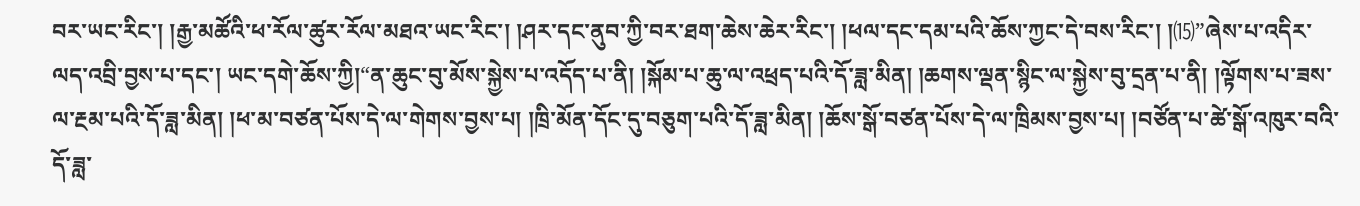བར་ཡང་རིང་། །རྒྱ་མཚོའི་ཕ་རོལ་ཚུར་རོལ་མཐའ་ཡང་རིང་། །ཤར་དང་ནུབ་ཀྱི་བར་ཐག་ཆེས་ཆེར་རིང་། །ཕལ་དང་དམ་པའི་ཆོས་ཀྱང་དེ་བས་རིང་། །⒂”ཞེས་པ་འདིར་ལད་འབྲི་བྱས་པ་དང་། ཡང་དགེ་ཆོས་ཀྱི།“ན་ཆུང་བུ་མོས་སྐྱེས་པ་འདོད་པ་ནི། །སྐོམ་པ་ཆུ་ལ་འཕྲད་པའི་དོ་ཟླ་མིན། །ཆགས་ལྡན་སྙིང་ལ་སྐྱེས་བུ་དྲན་པ་ནི། །ལྟོགས་པ་ཟས་ལ་རྔམ་པའི་དོ་ཟླ་མིན། །ཕ་མ་བཙན་པོས་དེ་ལ་གེགས་བྱས་པ། །ཁྲི་མོན་དོང་དུ་བཅུག་པའི་དོ་ཟླ་མིན། །ཆོས་སྒོ་བཙན་པོས་དེ་ལ་ཁྲིམས་བྱས་པ། །བཙོན་པ་ཚེ་སྒོ་འཁུར་བའི་དོ་ཟླ་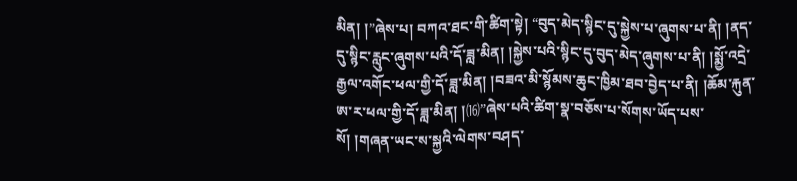མིན། །”ཞེས་པ། བཀའ་ཐང་གི་ཚིག་སྟེ། “བུད་མེད་སྙིང་དུ་སྐྱེས་པ་ཞུགས་པ་ནི། །ནད་དུ་སྙིང་རླུང་ཞུགས་པའི་དོ་ཟླ་མིན། །སྐྱེས་པའི་སྙིང་དུ་བུད་མེད་ཞུགས་པ་ནི། །སྨྱོ་འདྲེ་རྒྱལ་འགོང་ཕལ་གྱི་དོ་ཟླ་མིན། །བཟའ་མི་སྙོམས་ཆུང་ཁྱིམ་ཐབ་བྱེད་པ་ནི། །ཆོམ་རྐུན་ཨ་ར་ཕལ་གྱི་དོ་ཟླ་མིན། །⒃”ཞེས་པའི་ཚིག་སྣ་བཅོས་པ་སོགས་ཡོད་པས་སོ། །གཞན་ཡང་ས་སྐྱའི་ལེགས་བཤད་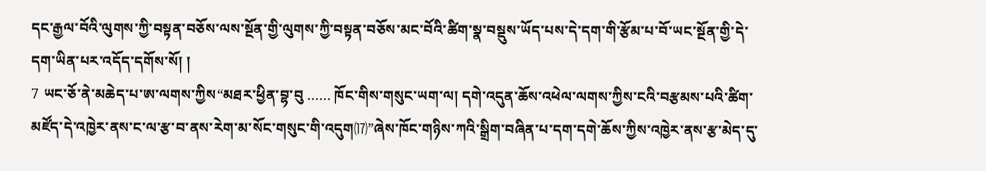དང་རྒྱལ་བོའི་ལུགས་ཀྱི་བསྟན་བཅོས་ལས་སྔོན་གྱི་ལུགས་ཀྱི་བསྟན་བཅོས་མང་བོའི་ཚིག་སྣ་བསྡུས་ཡོད་པས་དེ་དག་གི་རྩོམ་པ་བོ་ཡང་སྔོན་གྱི་དེ་དག་ཡིན་པར་འདོད་དགོས་སོ། །
7 ཡང་ཅོ་ནེ་མཆེད་པ་ཨ་ལགས་ཀྱིས“མཐར་ཕྱིན་བྷ་བུ …… ཁོང་གིས་གསུང་ཡག་ལ། དགེ་འདུན་ཆོས་འཕེལ་ལགས་ཀྱིས་ངའི་བརྩམས་པའི་ཚིག་མཛོད་དེ་འཁྱེར་ནས་ང་ལ་རྩ་བ་ནས་རེག་མ་སོང་གསུང་གི་འདུག⒄”ཞེས་ཁོང་གཉིས་ཀའི་སྒྲིག་བཞིན་པ་དག་དགེ་ཆོས་ཀྱིས་འཁྱེར་ནས་རྩ་མེད་དུ་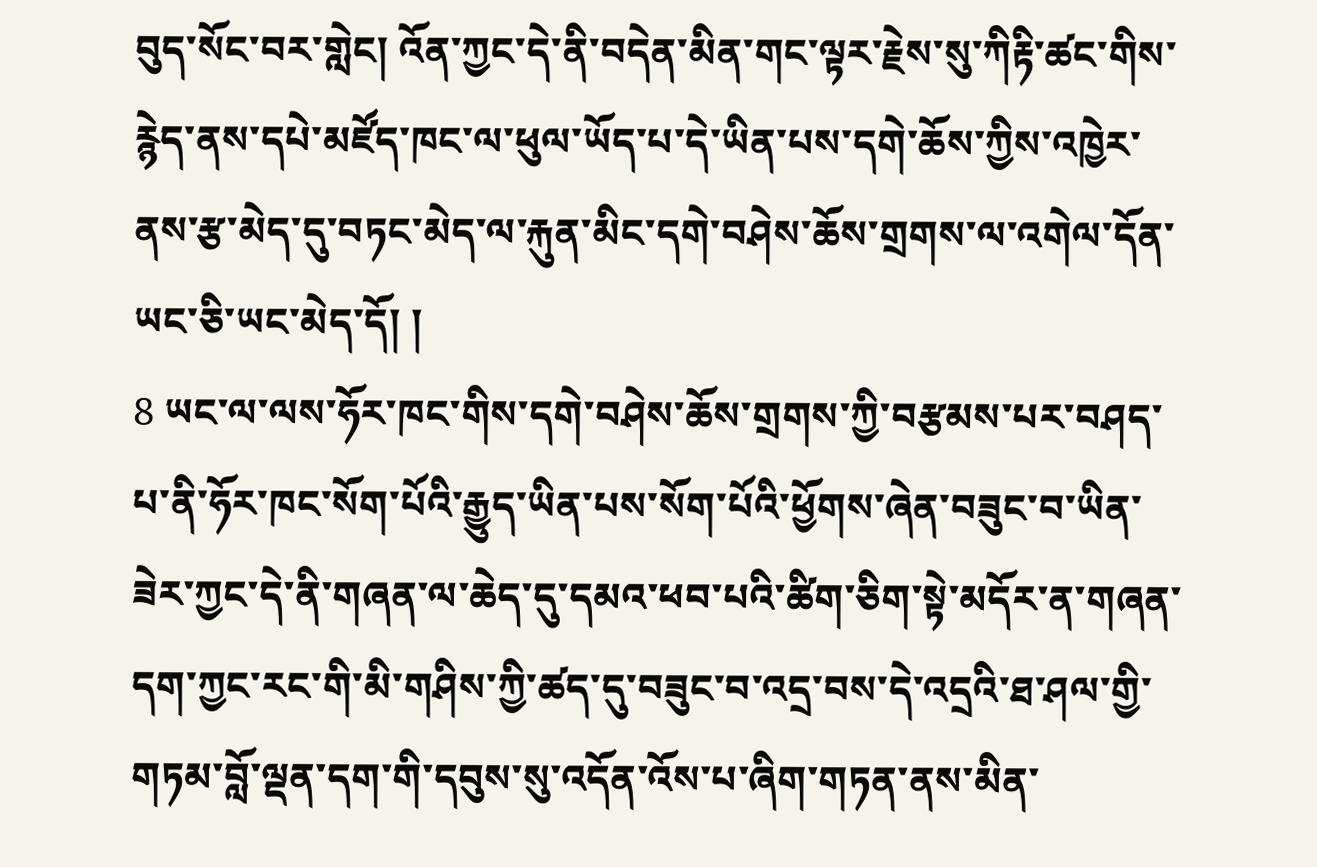བུད་སོང་བར་གླེང། འོན་ཀྱང་དེ་ནི་བདེན་མིན་གང་ལྟར་རྗེས་སུ་ཀིརྟི་ཚང་གིས་རྙེད་ནས་དཔེ་མཛོད་ཁང་ལ་ཕུལ་ཡོད་པ་དེ་ཡིན་པས་དགེ་ཆོས་ཀྱིས་འཁྱེར་ནས་རྩ་མེད་དུ་བཏང་མེད་ལ་རྐུན་མིང་དགེ་བཤེས་ཆོས་གྲགས་ལ་འགེལ་དོན་ཡང་ཅི་ཡང་མེད་དོ། །
8 ཡང་ལ་ལས་ཧོར་ཁང་གིས་དགེ་བཤེས་ཆོས་གྲགས་ཀྱི་བརྩམས་པར་བཤད་པ་ནི་ཧོར་ཁང་སོག་པོའི་རྒྱུད་ཡིན་པས་སོག་པོའི་ཕྱོགས་ཞེན་བཟུང་བ་ཡིན་ཟེར་ཀྱང་དེ་ནི་གཞན་ལ་ཆེད་དུ་དམའ་ཕབ་པའི་ཚིག་ཅིག་སྟེ་མདོར་ན་གཞན་དག་ཀྱང་རང་གི་མི་གཤིས་ཀྱི་ཚད་དུ་བཟུང་བ་འདྲ་བས་དེ་འདྲའི་ཐ་ཤལ་གྱི་གཏམ་བློ་ལྡན་དག་གི་དབུས་སུ་འདོན་འོས་པ་ཞིག་གཏན་ནས་མིན་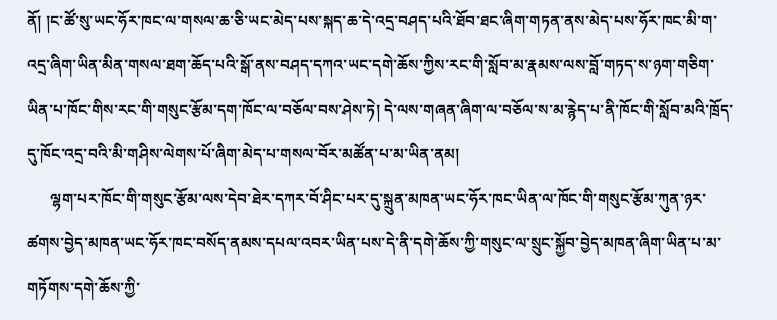ནོ། །ང་ཚོ་སུ་ཡང་ཧོར་ཁང་ལ་གསལ་ཆ་ཅི་ཡང་མེད་པས་སྐད་ཆ་དེ་འདྲ་བཤད་པའི་ཐོབ་ཐང་ཞིག་གཏན་ནས་མེད་པས་ཧོར་ཁང་མི་ག་འདྲ་ཞིག་ཡིན་མིན་གསལ་ཐག་ཆོད་པའི་སྒོ་ནས་བཤད་དཀའ་ཡང་དགེ་ཆོས་ཀྱིས་རང་གི་སློབ་མ་རྣམས་ལས་བློ་གཏད་ས་ཉག་གཅིག་ཡིན་པ་ཁོང་གིས་རང་གི་གསུང་རྩོམ་དག་ཁོང་ལ་བཅོལ་བས་ཤེས་ཏེ། དེ་ལས་གཞན་ཞིག་ལ་བཅོལ་ས་མ་རྙེད་པ་ནི་ཁོང་གི་སློབ་མའི་ཁྲོད་དུ་ཁོང་འདྲ་བའི་མི་གཤིས་ལེགས་པོ་ཞིག་མེད་པ་གསལ་བོར་མཚོན་པ་མ་ཡིན་ནམ།
      ལྷག་པར་ཁོང་གི་གསུང་རྩོམ་ལས་དེབ་ཐེར་དཀར་བོ་ཤིང་པར་དུ་སྐྲུན་མཁན་ཡང་ཧོར་ཁང་ཡིན་ལ་ཁོང་གི་གསུང་རྩོམ་ཀུན་ཉར་ཚགས་བྱེད་མཁན་ཡང་ཧོར་ཁང་བསོད་ནམས་དཔལ་འབར་ཡིན་པས་དེ་ནི་དགེ་ཆོས་ཀྱི་གསུང་ལ་སྲུང་སྐྱོབ་བྱེད་མཁན་ཞིག་ཡིན་པ་མ་གཏོགས་དགེ་ཆོས་ཀྱི་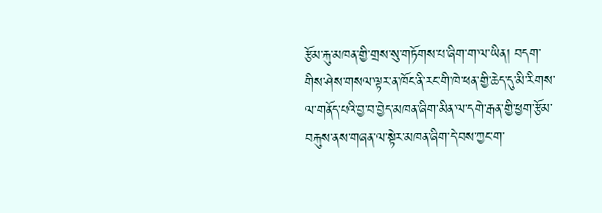རྩོམ་རྐུ་མཁན་གྱི་གྲས་སུ་གཏོགས་པ་ཞིག་ག་ལ་ཡིན། བདག་གིས་ཤེས་གསལ་ལྟར་ན་ཁོང་ནི་རང་གི་ཁེ་ཕན་གྱི་ཆེད་དུ་མི་རིགས་ལ་གནོད་པའི་བྱ་བ་བྱེད་མཁན་ཞིག་མིན་ལ་དགེ་རྒན་གྱི་ཕྱག་རྩོམ་བརྐུས་ནས་གཞན་ལ་སྟེར་མཁན་ཞིག་དེ་བས་ཀྱང་ག་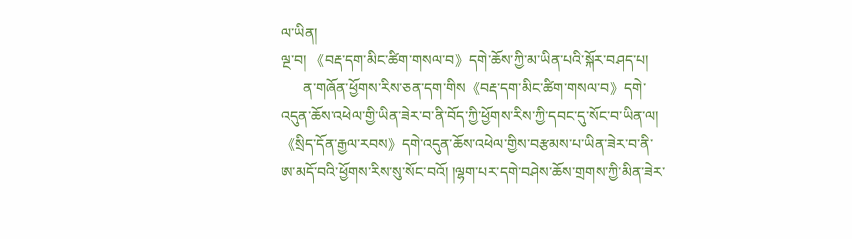ལ་ཡིན།
ལྔ་བ། 《བརྡ་དག་མིང་ཚིག་གསལ་བ》དགེ་ཆོས་ཀྱི་མ་ཡིན་པའི་སྐོར་བཤད་པ།
      ན་གཞོན་ཕྱོགས་རིས་ཅན་དག་གིས《བརྡ་དག་མིང་ཚིག་གསལ་བ》དགེ་འདུན་ཆོས་འཕེལ་གྱི་ཡིན་ཟེར་བ་ནི་བོད་ཀྱི་ཕྱོགས་རིས་ཀྱི་དབང་དུ་སོང་བ་ཡིན་ལ། 《སྲིད་དོན་རྒྱལ་རབས》དགེ་འདུན་ཆོས་འཕེལ་གྱིས་བརྩམས་པ་ཡིན་ཟེར་བ་ནི་ཨ་མདོ་བའི་ཕྱོགས་རིས་སུ་སོང་བའོ། །ལྷག་པར་དགེ་བཤེས་ཆོས་གྲགས་ཀྱི་མིན་ཟེར་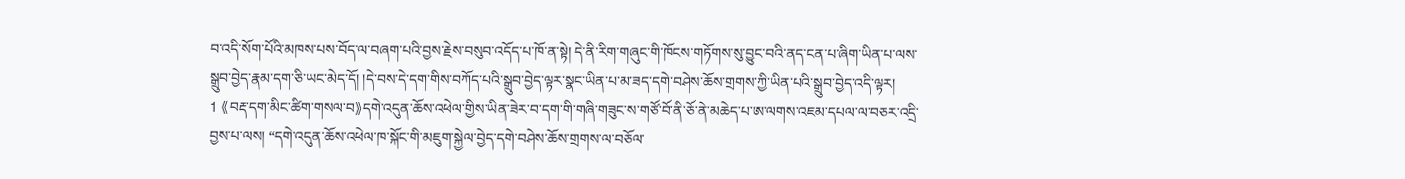བ་འདི་སོག་པོའི་མཁས་པས་བོད་ལ་བཞག་པའི་བྱས་རྗེས་བསུབ་འདོད་པ་ཁོ་ན་སྟེ། དེ་ནི་རིག་གཞུང་གི་ཁོངས་གཏོགས་སུ་བྱུང་བའི་ནད་ངན་པ་ཞིག་ཡིན་པ་ལས་སྒྲུབ་བྱེད་རྣམ་དག་ཅི་ཡང་མེད་དོ། །དེ་བས་དེ་དག་གིས་བཀོད་པའི་སྒྲུབ་བྱེད་ལྟར་སྣང་ཡིན་པ་མ་ཟད་དགེ་བཤེས་ཆོས་གྲགས་ཀྱི་ཡིན་པའི་སྒྲུབ་བྱེད་འདི་ལྟར།
1 《བརྡ་དག་མིང་ཚིག་གསལ་བ》དགེ་འདུན་ཆོས་འཕེལ་གྱིས་ཡིན་ཟེར་བ་དག་གི་གཞི་གཟུང་ས་གཙོ་བོ་ནི་ཅོ་ནེ་མཆེད་པ་ཨ་ལགས་འཇམ་དཔལ་ལ་བཅར་འདྲི་བྱས་པ་ལས། “དགེ་འདུན་ཆོས་འཕེལ་ཁ་སྐོང་གི་མཇུག་སྐྱེལ་བྱེད་དགེ་བཤེས་ཆོས་གྲགས་ལ་བཅོལ་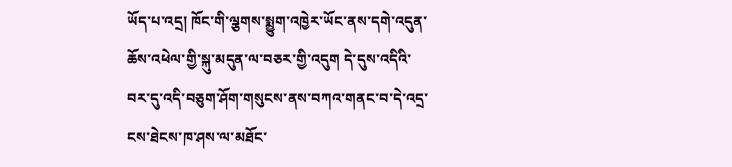ཡོད་པ་འདྲ། ཁོང་གི་ལྕགས་སྨྱུག་འཁྱེར་ཡོང་ནས་དགེ་འདུན་ཆོས་འཕེལ་གྱི་སྐུ་མདུན་ལ་བཅར་གྱི་འདུག དེ་དུས་འདིའི་བར་དུ་འདི་བཅུག་ཤོག་གསུངས་ནས་བཀའ་གནང་བ་དེ་འདྲ་ངས་ཐེངས་ཁ་ཤས་ལ་མཐོང་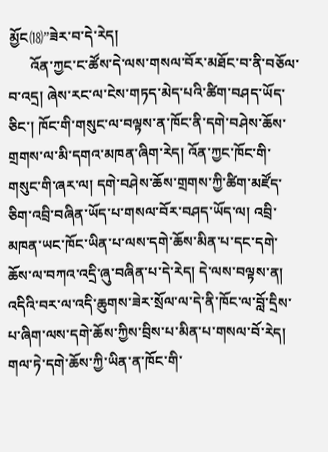མྱོང⒅”ཟེར་བ་དེ་རེད།
      འོན་ཀྱང་ང་ཚོས་དེ་ལས་གསལ་བོར་མཐོང་བ་ནི་བཅོལ་བ་འདྲ། ཞེས་རང་ལ་ངེས་གཏད་མེད་པའི་ཚིག་བཤད་ཡོད་ཅིང་། ཁོང་གི་གསུང་ལ་བལྟས་ན་ཁོང་ནི་དགེ་བཤེས་ཆོས་གྲགས་ལ་མི་དགའ་མཁན་ཞིག་རེད། འོན་ཀྱང་ཁོང་གི་གསུང་གི་ཞར་ལ། དགེ་བཤེས་ཆོས་གྲགས་ཀྱི་ཚིག་མཛོད་ཅིག་འབྲི་བཞིན་ཡོད་པ་གསལ་བོར་བཤད་ཡོད་ལ། འབྲི་མཁན་ཡང་ཁོང་ཡིན་པ་ལས་དགེ་ཆོས་མིན་པ་དང་དགེ་ཆོས་ལ་བཀའ་འདྲི་ཞུ་བཞིན་པ་དེ་རེད། དེ་ལས་བལྟས་ན། འདིའི་བར་ལ་འདི་ཆུགས་ཟེར་སྲོལ་ལ་དེ་ནི་ཁོང་ལ་བློ་དྲིས་པ་ཞིག་ལས་དགེ་ཆོས་ཀྱིས་བྲིས་པ་མིན་པ་གསལ་བོ་རེད། གལ་ཏེ་དགེ་ཆོས་ཀྱི་ཡིན་ན་ཁོང་གི་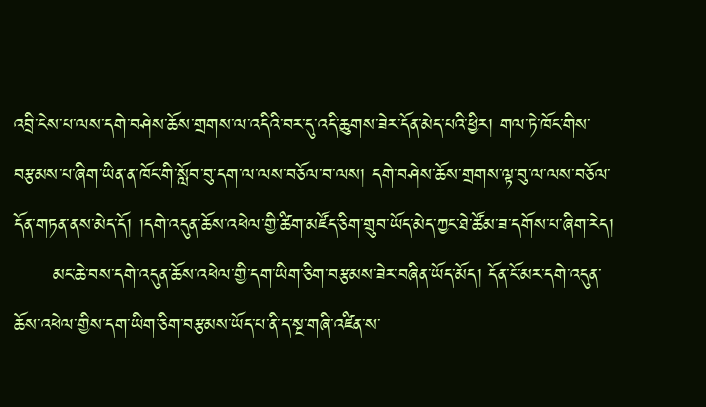འབྲི་ངེས་པ་ལས་དགེ་བཤེས་ཆོས་གྲགས་ལ་འདིའི་བར་དུ་འདི་ཆུགས་ཟེར་དོན་མེད་པའི་ཕྱིར། གལ་ཏེ་ཁོང་གིས་བརྩམས་པ་ཞིག་ཡིན་ན་ཁོང་གི་སློབ་བུ་དག་ལ་ལས་བཅོལ་བ་ལས། དགེ་བཤེས་ཆོས་གྲགས་ལྟ་བུ་ལ་ལས་བཅོལ་དོན་གཏན་ནས་མེད་དོ། །དགེ་འདུན་ཆོས་འཕེལ་གྱི་ཚིག་མཛོད་ཅིག་གྲུབ་ཡོད་མེད་ཀྱང་ཐེ་ཚོམ་ཟ་དགོས་པ་ཞིག་རེད།
      མང་ཆེ་བས་དགེ་འདུན་ཆོས་འཕེལ་གྱི་དག་ཡིག་ཅིག་བརྩམས་ཟེར་བཞིན་ཡོད་མོད། དོན་ངོ་མར་དགེ་འདུན་ཆོས་འཕེལ་གྱིས་དག་ཡིག་ཅིག་བརྩམས་ཡོད་པ་ནི་ད་སྔ་གཞི་འཛིན་ས་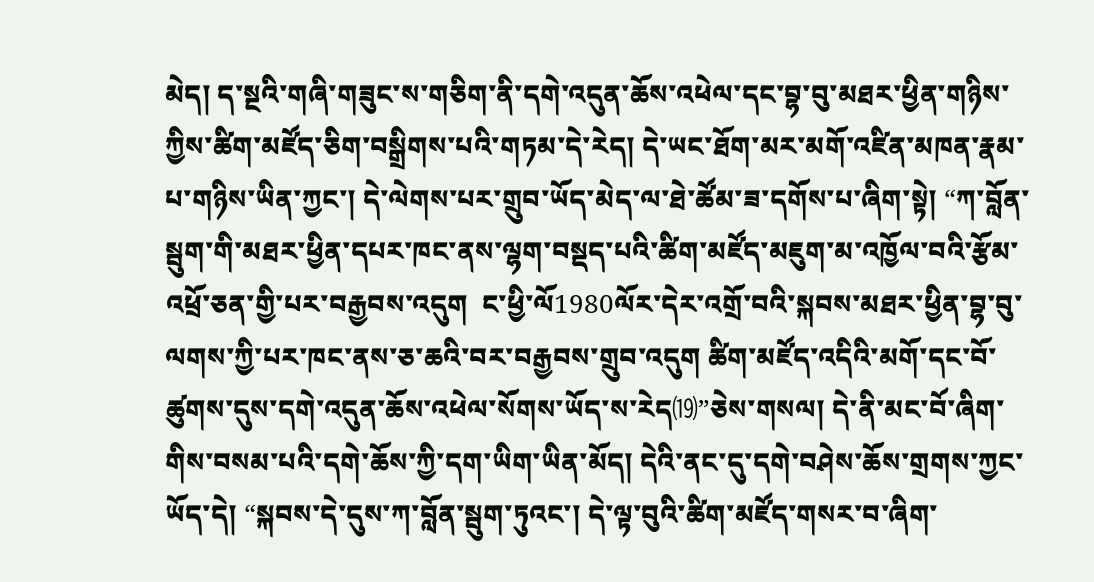མེད། ད་སྔའི་གཞི་གཟུང་ས་གཅིག་ནི་དགེ་འདུན་ཆོས་འཕེལ་དང་བྷ་བུ་མཐར་ཕྱིན་གཉིས་ཀྱིས་ཚིག་མཛོད་ཅིག་བསྒྲིགས་པའི་གཏམ་དེ་རེད། དེ་ཡང་ཐོག་མར་མགོ་འཛིན་མཁན་རྣམ་པ་གཉིས་ཡིན་ཀྱང་། དེ་ལེགས་པར་གྲུབ་ཡོད་མེད་ལ་ཐེ་ཚོམ་ཟ་དགོས་པ་ཞིག་སྟེ། “ཀ་བློན་སྦུག་གི་མཐར་ཕྱིན་དཔར་ཁང་ནས་ལྷག་བསྡད་པའི་ཚིག་མཛོད་མཇུག་མ་འཁྱོལ་བའི་རྩོམ་འཕྲོ་ཅན་གྱི་པར་བརྒྱབས་འདུག  ང་ཕྱི་ལོ1980ལོར་དེར་འགྲོ་བའི་སྐབས་མཐར་ཕྱིན་བྷ་བུ་ལགས་ཀྱི་པར་ཁང་ནས་ཅ་ཆའི་བར་བརྒྱབས་གྲུབ་འདུག ཚིག་མཛོད་འདིའི་མགོ་དང་བོ་ཚུགས་དུས་དགེ་འདུན་ཆོས་འཕེལ་སོགས་ཡོད་ས་རེད⒆”ཅེས་གསལ། དེ་ནི་མང་བོ་ཞིག་གིས་བསམ་པའི་དགེ་ཆོས་ཀྱི་དག་ཡིག་ཡིན་མོད། དེའི་ནང་དུ་དགེ་བཤེས་ཆོས་གྲགས་ཀྱང་ཡོད་དེ། “སྐབས་དེ་དུས་ཀ་བློན་སྦུག་ཏུའང་། དེ་ལྟ་བུའི་ཚིག་མཛོད་གསར་བ་ཞིག་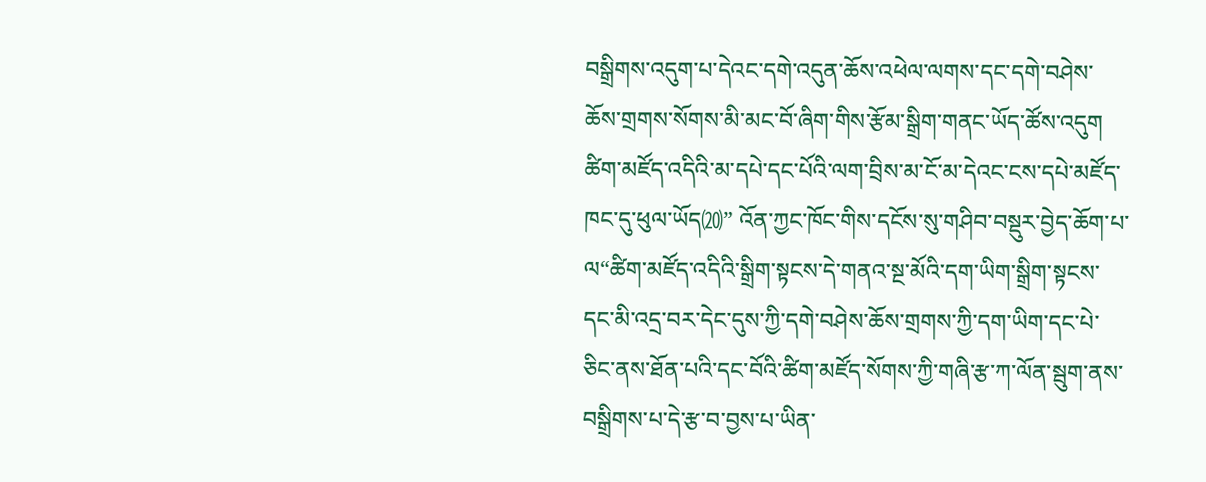བསྒྲིགས་འདུག་པ་དེའང་དགེ་འདུན་ཆོས་འཕེལ་ལགས་དང་དགེ་བཤེས་ཆོས་གྲགས་སོགས་མི་མང་བོ་ཞིག་གིས་རྩོམ་སྒྲིག་གནང་ཡོད་ཚོས་འདུག ཚིག་མཛོད་འདིའི་མ་དཔེ་དང་པོའི་ལག་བྲིས་མ་ངོ་མ་དེའང་ངས་དཔེ་མཛོད་ཁང་དུ་ཕུལ་ཡོད⒇” འོན་ཀྱང་ཁོང་གིས་དངོས་སུ་གཤིབ་བསྡུར་བྱེད་ཆོག་པ་ལ“ཚིག་མཛོད་འདིའི་སྒྲིག་སྟངས་དེ་གནའ་སྔ་མོའི་དག་ཡིག་སྒྲིག་སྟངས་དང་མི་འདྲ་བར་དེང་དུས་ཀྱི་དགེ་བཤེས་ཆོས་གྲགས་ཀྱི་དག་ཡིག་དང་པེ་ཅིང་ནས་ཐོན་པའི་དང་བོའི་ཚིག་མཛོད་སོགས་ཀྱི་གཞི་རྩ་ཀ་ལོན་སྦུག་ནས་བསྒྲིགས་པ་དེ་རྩ་བ་བྱས་པ་ཡིན་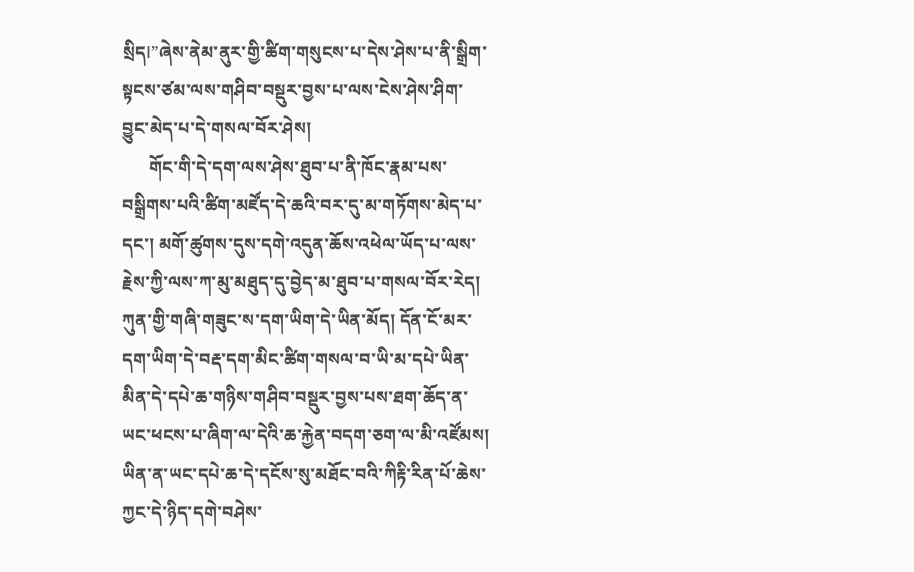སྲིདⅠ”ཞེས་ནེམ་ནུར་གྱི་ཚིག་གསུངས་པ་དེས་ཤེས་པ་ནི་སྒྲིག་སྟངས་ཙམ་ལས་གཤིབ་བསྡུར་བྱས་པ་ལས་ངེས་ཤེས་ཤིག་བྱུང་མེད་པ་དེ་གསལ་བོར་ཤེས།
      གོང་གི་དེ་དག་ལས་ཤེས་ཐུབ་པ་ནི་ཁོང་རྣམ་པས་བསྒྲིགས་པའི་ཚིག་མཛོད་དེ་ཆའི་བར་དུ་མ་གཏོགས་མེད་པ་དང་། མགོ་ཚུགས་དུས་དགེ་འདུན་ཆོས་འཕེལ་ཡོད་པ་ལས་རྗེས་ཀྱི་ལས་ཀ་མུ་མཐུད་དུ་བྱེད་མ་ཐུབ་པ་གསལ་བོར་རེད། ཀུན་གྱི་གཞི་གཟུང་ས་དག་ཡིག་དེ་ཡིན་མོད། དོན་ངོ་མར་དག་ཡིག་དེ་བརྡ་དག་མིང་ཚིག་གསལ་བ་ཡི་མ་དཔེ་ཡིན་མིན་དེ་དཔེ་ཆ་གཉིས་གཤིབ་བསྡུར་བྱས་པས་ཐག་ཆོད་ན་ཡང་ཕངས་པ་ཞིག་ལ་དེའི་ཆ་རྐྱེན་བདག་ཅག་ལ་མི་འཛོམས། ཡིན་ན་ཡང་དཔེ་ཆ་དེ་དངོས་སུ་མཐོང་བའི་ཀིརྟི་རིན་པོ་ཆེས་ཀྱང་དེ་ཉིད་དགེ་བཤེས་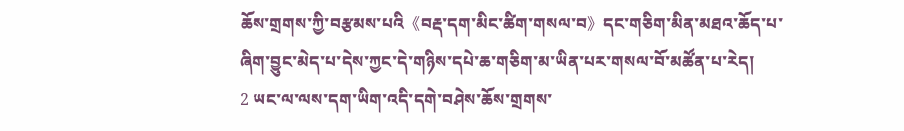ཆོས་གྲགས་ཀྱི་བརྩམས་པའི《བརྡ་དག་མིང་ཚིག་གསལ་བ》དང་གཅིག་མིན་མཐའ་ཆོད་པ་ཞིག་བྱུང་མེད་པ་དེས་ཀྱང་དེ་གཉིས་དཔེ་ཆ་གཅིག་མ་ཡིན་པར་གསལ་བོ་མཚོན་པ་རེད།
2 ཡང་ལ་ལས་དག་ཡིག་འདི་དགེ་བཤེས་ཆོས་གྲགས་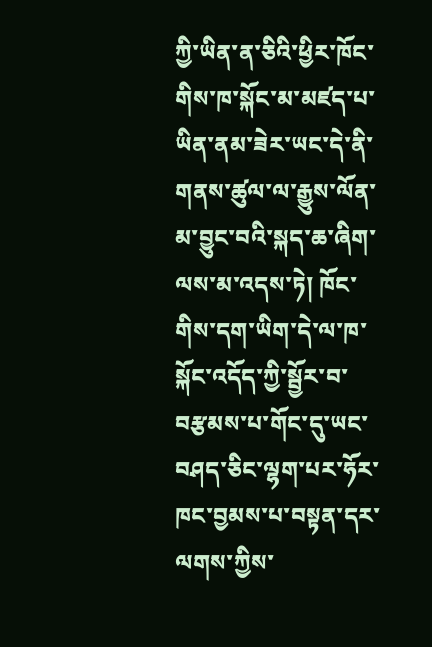ཀྱི་ཡིན་ན་ཅིའི་ཕྱིར་ཁོང་གིས་ཁ་སྐོང་མ་མཛད་པ་ཡིན་ནམ་ཟེར་ཡང་དེ་ནི་གནས་ཚུལ་ལ་རྒྱུས་ལོན་མ་བྱུང་བའི་སྐད་ཆ་ཞིག་ལས་མ་འདས་ཏེ། ཁོང་གིས་དག་ཡིག་དེ་ལ་ཁ་སྐོང་འདོད་ཀྱི་སྦྱོར་བ་བརྩམས་པ་གོང་དུ་ཡང་བཤད་ཅིང་ལྷག་པར་ཧོར་ཁང་བྱམས་པ་བསྟན་དར་ལགས་ཀྱིས་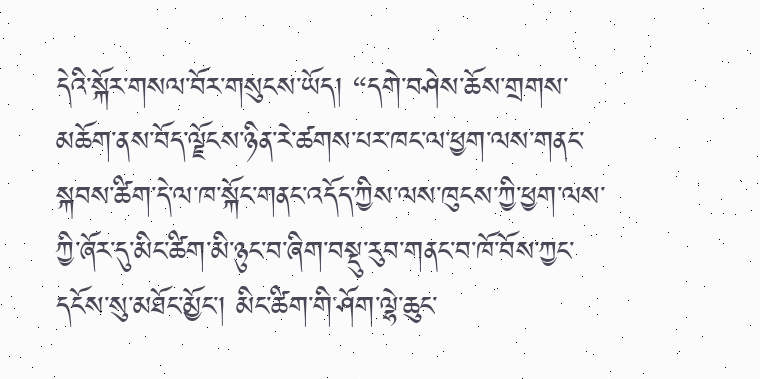དེའི་སྐོར་གསལ་བོར་གསུངས་ཡོད། “དགེ་བཤེས་ཆོས་གྲགས་མཆོག་ནས་བོད་ལྗོངས་ཉིན་རེ་ཚགས་པར་ཁང་ལ་ཕྱག་ལས་གནང་སྐབས་ཚིག་དེ་ལ་ཁ་སྐོང་གནང་འདོད་ཀྱིས་ལས་ཁུངས་ཀྱི་ཕྱག་ལས་ཀྱི་ཞོར་དུ་མིང་ཚིག་མི་ཉུང་བ་ཞིག་བསྡུ་རུབ་གནང་བ་ཁོ་བོས་ཀྱང་དངོས་སུ་མཐོང་མྱོང་། མིང་ཚིག་གི་ཤོག་ལྷེ་ཆུང་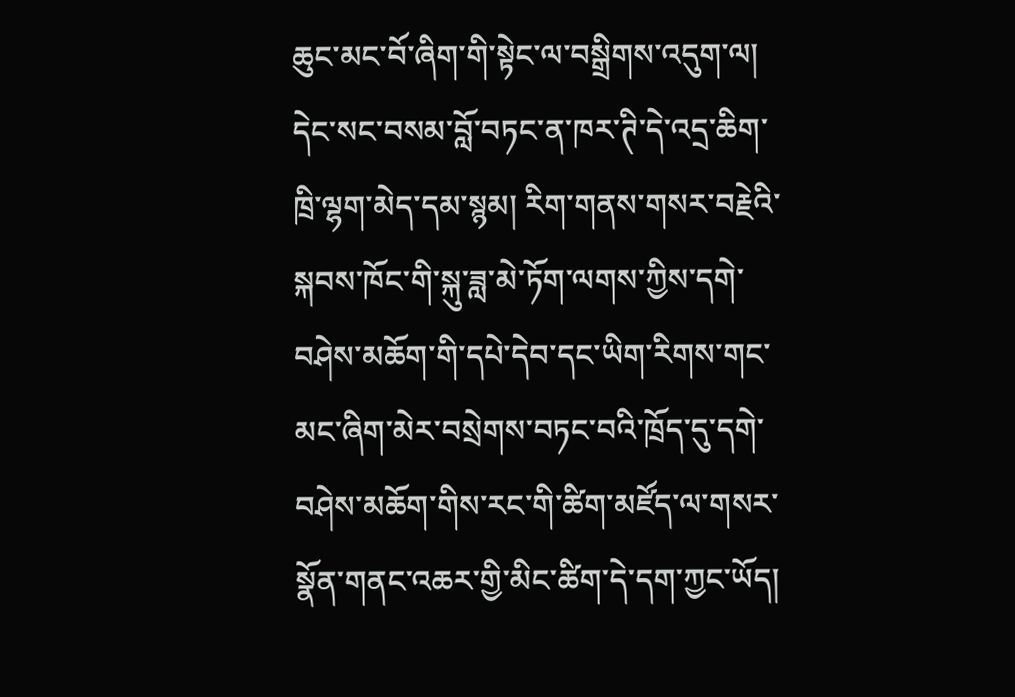ཆུང་མང་བོ་ཞིག་གི་སྟེང་ལ་བསྒྲིགས་འདུག་ལ། དེང་སང་བསམ་བློ་བཏང་ན་ཁར་ཊི་དེ་འདྲ་ཆིག་ཁྲི་ལྷག་མེད་དམ་སྙམ། རིག་གནས་གསར་བརྗེའི་སྐབས་ཁོང་གི་སྐུ་ཟླ་མེ་ཏོག་ལགས་ཀྱིས་དགེ་བཤེས་མཆོག་གི་དཔེ་དེབ་དང་ཡིག་རིགས་གང་མང་ཞིག་མེར་བསྲེགས་བཏང་བའི་ཁྲོད་དུ་དགེ་བཤེས་མཆོག་གིས་རང་གི་ཚིག་མཛོད་ལ་གསར་སྣོན་གནང་འཆར་གྱི་མིང་ཚིག་དེ་དག་ཀྱང་ཡོད།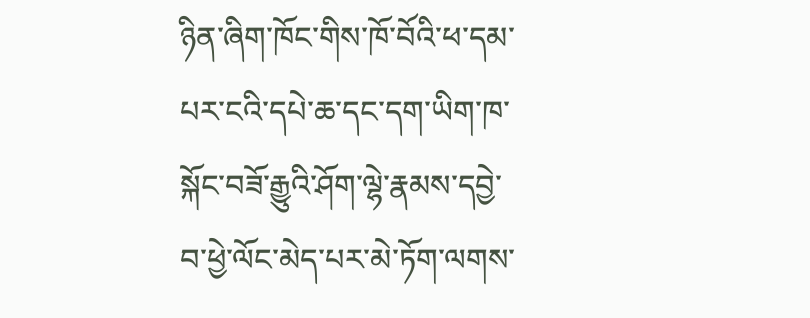ཉིན་ཞིག་ཁོང་གིས་ཁོ་བོའི་ཕ་དམ་པར་ངའི་དཔེ་ཆ་དང་དག་ཡིག་ཁ་སྐོང་བཟོ་རྒྱུའི་ཤོག་ལྷེ་རྣམས་དབྱེ་བ་ཕྱེ་ལོང་མེད་པར་མེ་ཏོག་ལགས་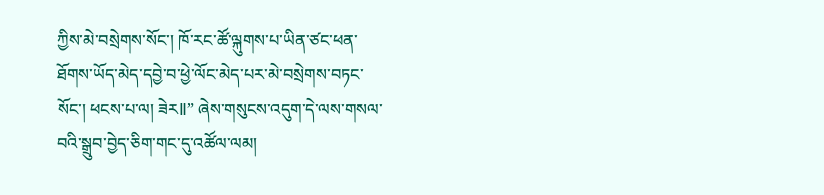ཀྱིས་མེ་བསྲེགས་སོང་། ཁོ་རང་ཚོ་ལྐུགས་པ་ཡིན་ཙང་ཕན་ཐོགས་ཡོད་མེད་དབྱེ་བ་ཕྱེ་ལོང་མེད་པར་མེ་བསྲེགས་བཏང་སོང་། ཕངས་པ་ལ། ཟེརⅡ” ཞེས་གསུངས་འདུག་དེ་ལས་གསལ་བའི་སྒྲུབ་བྱེད་ཅིག་གང་དུ་འཚོལ་ལམ།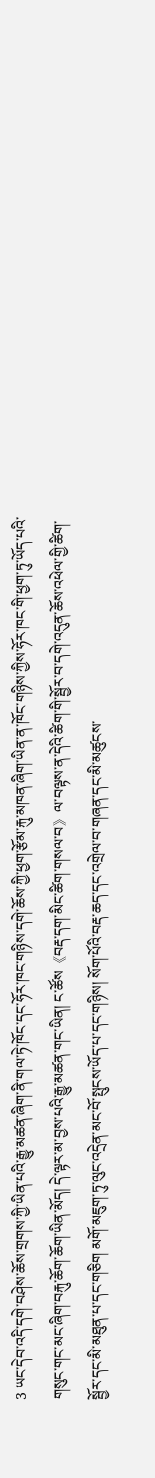3 ཡང་དེབ་འདི་དགེ་བཤེས་ཆོས་གྲགས་ཀྱི་ཡིན་པའི་རྒྱུ་མཚན་ཞིག་ནི་གལ་ཏེ་ཁོང་དང་ཧོར་ཁང་གཉིས་དགེ་ཆོས་ཀྱི་ཕྱག་རྩོམ་རྐུ་མཁན་ཞིག་ཡིན་ན་ཁོང་གཉིས་ཀྱིས་ཧོར་ཁང་གི་ཕྱག་ཏུ་ཡོད་པའི་གསུང་གང་མང་ཞིག་བརྐུ་ཆོག་ཆོག་ཡིན་མོད། དེ་ལྟར་མ་བྱས་པའི་རྒྱུ་མཚན་གང་ཡིན། ང་ཚོས《བརྡ་དག་མིང་ཚིག་གསལ་བ》ལ་བལྟས་ན་དེའི་ཚིག་གི་སྦྱོར་བ་དགེ་འདུན་ཆོས་འཕེལ་གྱི་ཚིག་སྦྱོར་དང་མི་མཐུན་པ་དང་གཅིག མགོ་མཇུག་ཏུ་ལུང་འདྲེན་མང་བོ་སྤུངས་ཡོད་པ་དང་གཉིས། སོག་པོའི་བརྡ་ཆད་དང་འགྲེལ་བ་གཞན་དང་མི་མཚུངས་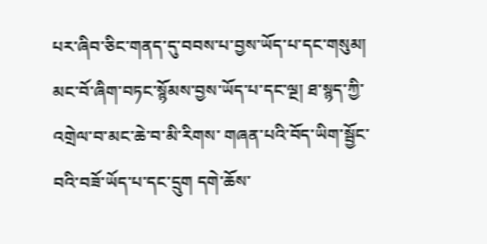པར་ཞིབ་ཅིང་གནད་དུ་བབས་པ་བྱས་ཡོད་པ་དང་གསུམ། མང་བོ་ཞིག་བཏང་སྙོམས་བྱས་ཡོད་པ་དང་ལྔ། ཐ་སྙད་ཀྱི་འགྲེལ་བ་མང་ཆེ་བ་མི་རིགས་ གཞན་པའི་བོད་ཡིག་སྦྱོང་བའི་བཟོ་ཡོད་པ་དང་དྲུག དགེ་ཆོས་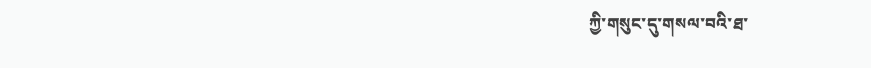ཀྱི་གསུང་དུ་གསལ་བའི་ཐ་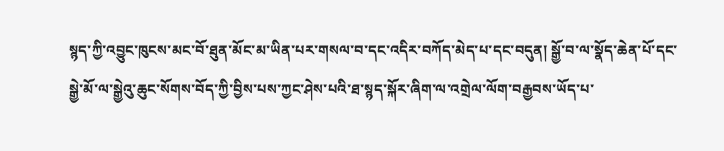སྙད་ཀྱི་འབྱུང་ཁུངས་མང་བོ་ཐུན་མོང་མ་ཡིན་པར་གསལ་བ་དང་འདིར་བཀོད་མེད་པ་དང་བདུན། སྒྱོ་བ་ལ་སྣོད་ཆེན་པོ་དང་སྒྱེ་མོ་ལ་སྒྱེའུ་ཆུང་སོགས་བོད་ཀྱི་བྱིས་པས་ཀྱང་ཤེས་པའི་ཐ་སྙད་སྐོར་ཞིག་ལ་འགྲེལ་ལོག་བརྒྱབས་ཡོད་པ་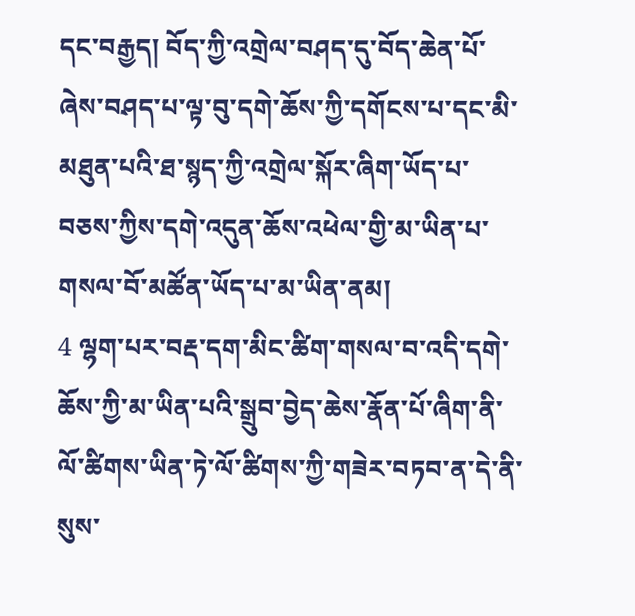དང་བརྒྱད། བོད་ཀྱི་འགྲེལ་བཤད་དུ་བོད་ཆེན་པོ་ཞེས་བཤད་པ་ལྟ་བུ་དགེ་ཆོས་ཀྱི་དགོངས་པ་དང་མི་མཐུན་པའི་ཐ་སྙད་ཀྱི་འགྲེལ་སྐོར་ཞིག་ཡོད་པ་བཅས་ཀྱིས་དགེ་འདུན་ཆོས་འཕེལ་གྱི་མ་ཡིན་པ་གསལ་བོ་མཚོན་ཡོད་པ་མ་ཡིན་ནམ།
4 ལྷག་པར་བརྡ་དག་མིང་ཚིག་གསལ་བ་འདི་དགེ་ཆོས་ཀྱི་མ་ཡིན་པའི་སྒྲུབ་བྱེད་ཆེས་རྣོན་པོ་ཞིག་ནི་ལོ་ཚིགས་ཡིན་ཏེ་ལོ་ཚིགས་ཀྱི་གཟེར་བཏབ་ན་དེ་ནི་སུས་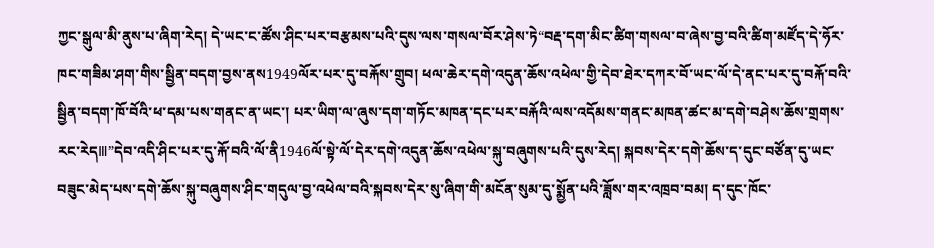ཀྱང་སྒུལ་མི་ནུས་པ་ཞིག་རེད། དེ་ཡང་ང་ཚོས་ཤིང་པར་བརྩམས་པའི་དུས་ལས་གསལ་བོར་ཤེས་ཏེ“བརྡ་དག་མིང་ཚིག་གསལ་བ་ཞེས་བྱ་བའི་ཚིག་མཛོད་དེ་ཧོར་ཁང་གཟིམ་ཤག་གིས་སྦྱིན་བདག་བྱས་ནས1949ལོར་པར་དུ་བརྐོས་གྲུབ། ཕལ་ཆེར་དགེ་འདུན་ཆོས་འཕེལ་གྱི་དེབ་ཐེར་དཀར་བོ་ཡང་ལོ་དེ་ནང་པར་དུ་བརྐོ་བའི་སྦྱིན་བདག་ཁོ་བོའི་ཕ་དམ་པས་གནང་ན་ཡང་། པར་ཡིག་ལ་ཞུས་དག་གཏོང་མཁན་དང་པར་བརྐོའི་ལས་འདོམས་གནང་མཁན་ཚང་མ་དགེ་བཤེས་ཆོས་གྲགས་རང་རེདⅢ”དེབ་འདི་ཤིང་པར་དུ་རྐོ་བའི་ལོ་ནི1946ལོ་སྟེ་ལོ་དེར་དགེ་འདུན་ཆོས་འཕེལ་སྐུ་བཞུགས་པའི་དུས་རེད། སྐབས་དེར་དགེ་ཆོས་ད་དུང་བཙོན་དུ་ཡང་བཟུང་མེད་པས་དགེ་ཆོས་སྐུ་བཞུགས་ཤིང་གདུལ་བྱ་འཕེལ་བའི་སྐབས་དེར་སུ་ཞིག་གི་མངོན་སུམ་དུ་སྨྱོན་པའི་ཟློས་གར་འཁྲབ་བམ། ད་དུང་ཁོང་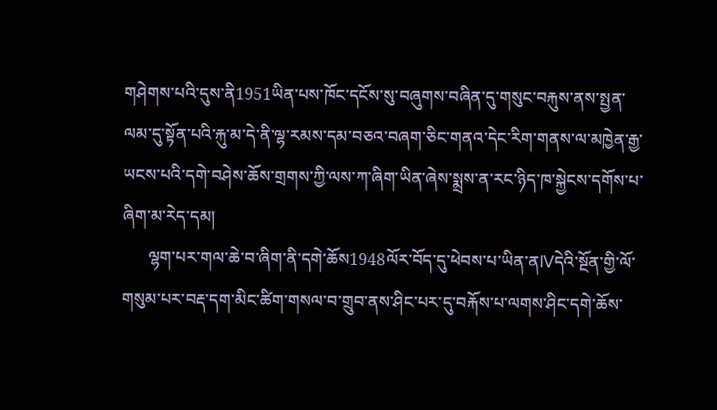གཤེགས་པའི་དུས་ནི1951ཡིན་པས་ཁོང་དངོས་སུ་བཞུགས་བཞིན་དུ་གསུང་བརྐུས་ནས་སྤྱན་ལམ་དུ་སྟོན་པའི་རྐུ་མ་དེ་ནི་ལྷ་རམས་དམ་བཅའ་བཞག་ཅིང་གནའ་དེང་རིག་གནས་ལ་མཁྱེན་རྒྱ་ཡངས་པའི་དགེ་བཤེས་ཆོས་གྲགས་ཀྱི་ལས་ཀ་ཞིག་ཡིན་ཞེས་སྨྲས་ན་རང་ཉིད་ཁ་སྐྱེངས་དགོས་པ་ཞིག་མ་རེད་དམ།
      ལྷག་པར་གལ་ཆེ་བ་ཞིག་ནི་དགེ་ཆོས1948ལོར་བོད་དུ་ཕེབས་པ་ཡིན་ནⅣདེའི་སྔོན་གྱི་ལོ་གསུམ་པར་བརྡ་དག་མིང་ཚིག་གསལ་བ་གྲུབ་ནས་ཤིང་པར་དུ་བརྐོས་པ་ལགས་ཤིང་དགེ་ཆོས་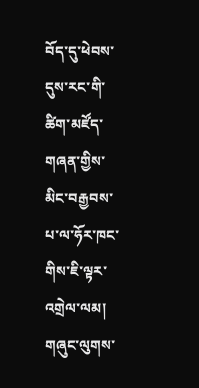བོད་དུ་ཕེབས་དུས་རང་གི་ཚིག་མཛོད་གཞན་གྱིས་མིང་བརྒྱབས་པ་ལ་ཧོར་ཁང་གིས་ཇི་ལྟར་འགྲེལ་ལམ། གཞུང་ལུགས་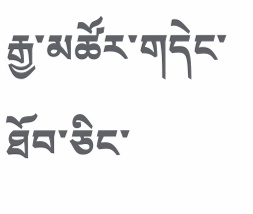རྒྱ་མཚོར་གདེང་ཐོབ་ཅིང་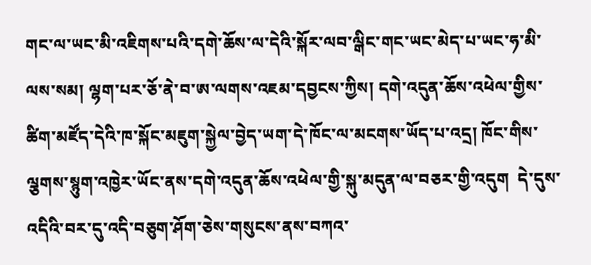གང་ལ་ཡང་མི་འཇིགས་པའི་དགེ་ཆོས་ལ་དེའི་སྐོར་ལབ་ལྒིང་གང་ཡང་མེད་པ་ཡང་ཧ་མི་ལས་སམ། ལྷག་པར་ཅོ་ནེ་བ་ཨ་ལགས་འཇམ་དབྱངས་ཀྱིས། དགེ་འདུན་ཆོས་འཕེལ་གྱིས་ཚིག་མཛོད་དེའི་ཁ་སྐོང་མཇུག་སྐྱེལ་བྱེད་ཡག་དེ་ཁོང་ལ་མངགས་ཡོད་པ་འདྲ། ཁོང་གིས་ལྕགས་སྙུག་འཁྱེར་ཡོང་ནས་དགེ་འདུན་ཆོས་འཕེལ་གྱི་སྐུ་མདུན་ལ་བཅར་གྱི་འདུག  དེ་དུས་འདིའི་བར་དུ་འདི་བཅུག་ཤོག་ཅེས་གསུངས་ནས་བཀའ་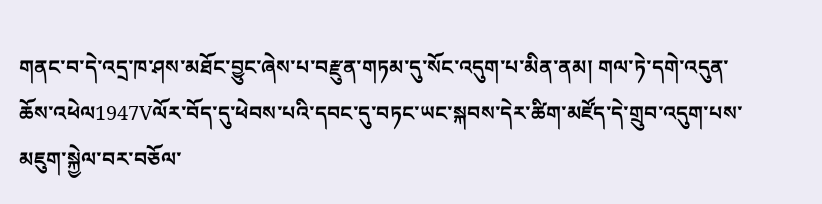གནང་བ་དེ་འདྲ་ཁ་ཤས་མཐོང་བྱུང་ཞེས་པ་བརྫུན་གཏམ་དུ་སོང་འདུག་པ་མིན་ནམ། གལ་ཏེ་དགེ་འདུན་ཆོས་འཕེལ1947Ⅴལོར་བོད་དུ་ཕེབས་པའི་དབང་དུ་བཏང་ཡང་སྐབས་དེར་ཚིག་མཛོད་དེ་གྲུབ་འདུག་པས་མཇུག་སྐྱེལ་བར་བཅོལ་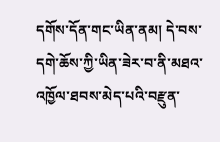དགོས་དོན་གང་ཡིན་ནམ། དེ་བས་དགེ་ཆོས་ཀྱི་ཡིན་ཟེར་བ་ནི་མཐའ་འཁྱོལ་ཐབས་མེད་པའི་བརྫུན་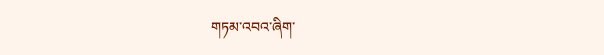གཏམ་འབའ་ཞིག་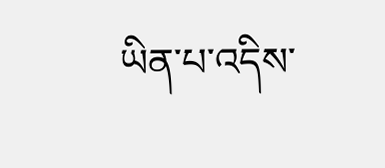ཡིན་པ་འདིས་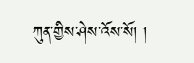ཀུན་གྱིས་ཤེས་འོས་སོ། །